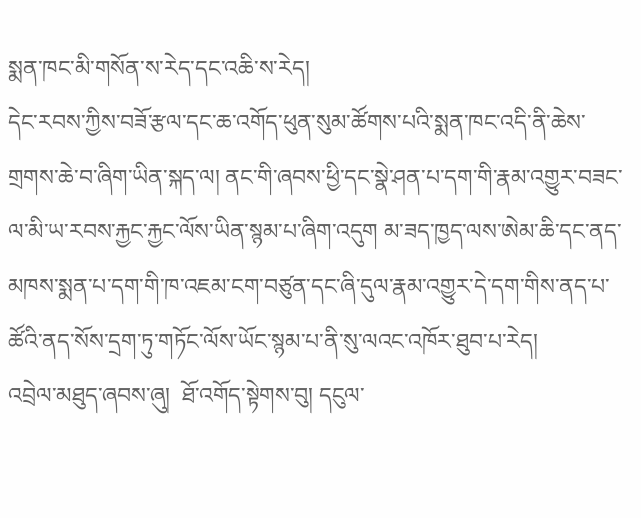སྨན་ཁང་མི་གསོན་ས་རེད་དང་འཆི་ས་རེད།
དེང་རབས་ཀྱིས་བཟོ་རྩལ་དང་ཆ་འགོད་ཕུན་སུམ་ཚོགས་པའི་སྨན་ཁང་འདི་ནི་ཆེས་གྲགས་ཆེ་བ་ཞིག་ཡིན་སྐད་ལ། ནང་གི་ཞབས་ཕྱི་དང་སྣེ་ཤན་པ་དག་གི་རྣམ་འགྱུར་བཟང་ལ་མི་ཡ་རབས་རྐྱང་རྐྱང་ལོས་ཡིན་སྙམ་པ་ཞིག་འདུག མ་ཟད་ཁྱད་ལས་ཨེམ་ཆི་དང་ནད་མཁས་སྨན་པ་དག་གི་ཁ་འཇམ་ངག་བཙུན་དང་ཞི་དུལ་རྣམ་འགྱུར་དེ་དག་གིས་ནད་པ་ཚོའི་ནད་སོས་དྲག་ཏུ་གཏོང་ལོས་ཡོང་སྙམ་པ་ནི་སུ་ལའང་འཁོར་ཐུབ་པ་རེད།
འབྲེལ་མཐུད་ཞབས་ཞུ།  ཐོ་འགོད་སྟེགས་བུ། དངུལ་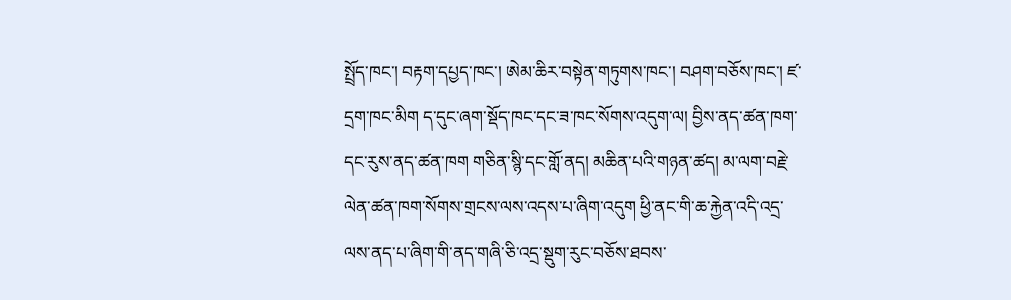སྤྲོད་ཁང་། བརྟག་དཔྱད་ཁང་། ཨེམ་ཆིར་བསྟེན་གཏུགས་ཁང་། བཤག་བཅོས་ཁང་། ཛ་དྲག་ཁང་མིག ད་དུང་ཞག་སྡོད་ཁང་དང་ཟ་ཁང་སོགས་འདུག་ལ། བྱིས་ནད་ཚན་ཁག་དང་རུས་ནད་ཚན་ཁག གཅིན་སྙི་དང་གློ་ནད། མཆིན་པའི་གཉན་ཚད། མ་ལག་བརྗེ་ལེན་ཚན་ཁག་སོགས་གྲངས་ལས་འདས་པ་ཞིག་འདུག ཕྱི་ནང་གི་ཆ་རྐྱེན་འདི་འདྲ་ལས་ནད་པ་ཞིག་གི་ནད་གཞི་ཅི་འདྲ་སྡུག་རུང་བཅོས་ཐབས་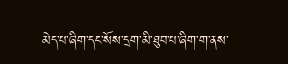མེད་པ་ཞིག་དང་སོས་དྲག་མི་ཐུབ་པ་ཞིག་ག་ནས་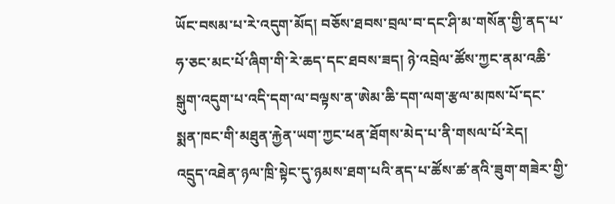ཡོང་བསམ་པ་རེ་འདུག་མོད། བཅོས་ཐབས་བྲལ་བ་དང་ཤི་མ་གསོན་གྱི་ནད་པ་ཧ་ཅང་མང་པོ་ཞིག་གི་རེ་ཆད་དང་ཐབས་ཟད། ཉེ་འབྲེལ་ཚོས་ཀྱང་ནམ་འཆི་སྒུག་འདུག་པ་འདི་དག་ལ་བལྟས་ན་ཨེམ་ཆི་དག་ལག་རྩལ་མཁས་པོ་དང་སྨན་ཁང་གི་མཐུན་རྐྱེན་ཡག་ཀྱང་ཕན་ཐོགས་མེད་པ་ནི་གསལ་པོ་རེད།
འདྲུད་འཐེན་ཉལ་ཁྲི་སྟེང་དུ་ཉམས་ཐག་པའི་ནད་པ་ཚོས་ཚ་ནའི་ཟུག་གཟེར་གྱི་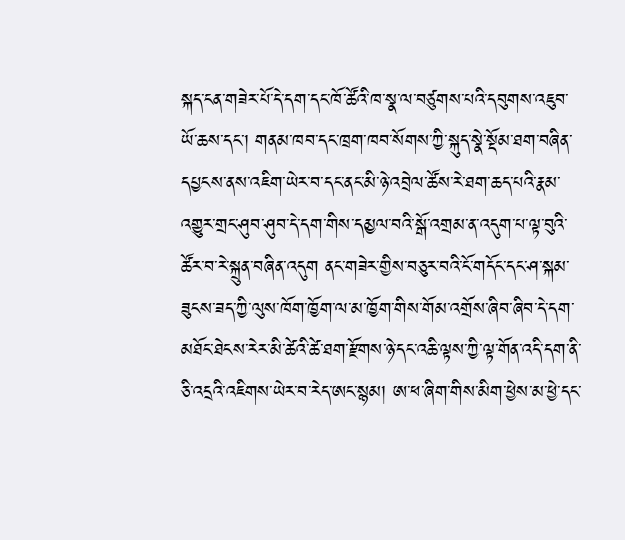སྐད་ངན་གཟེར་པོ་དེ་དག་དང་ཁོ་ཚོའི་ཁ་སྣ་ལ་བཙུགས་པའི་དབུགས་འཇུབ་ཡོ་ཆས་དང་། གནམ་ཁབ་དང་ཁྲག་ཁབ་སོགས་ཀྱི་སྐུད་སྣེ་སྡོམ་ཐག་བཞིན་དཔྱངས་ནས་འཇིག་ཡེར་བ་དང་ནང་མི་ཉེ་འབྲེལ་ཚོས་རེ་ཐག་ཆད་པའི་རྣམ་འགྱུར་གྲང་ཤུབ་ཤུབ་དེ་དག་གིས་དམྱལ་བའི་སྒོ་འགྲམ་ན་འདུག་པ་ལྟ་བུའི་ཚོར་བ་རེ་སྐྲུན་བཞིན་འདུག ནང་གཟེར་གྱིས་བཅུར་བའི་ངོ་གདོང་དང་ཤ་སྐམ་ཟུངས་ཟད་ཀྱི་ལུས་ཁོག་ཁྱོག་ལ་མ་ཁྱོག་གིས་གོམ་འགྲོས་ཞིབ་ཞིབ་དེ་དག་མཐོང་ཐེངས་རེར་མི་ཚེའི་ཚེ་ཐག་རྫོགས་ཉེ་དང་འཆི་ལྟས་ཀྱི་ལྟ་གོན་འདི་དག་ནི་ཅི་འདྲའི་འཇིགས་ཡེར་བ་རེད་ཨང་སྙམ། ཨ་ཕ་ཞིག་གིས་མིག་ཕྱེས་མ་ཕྱེ་དང་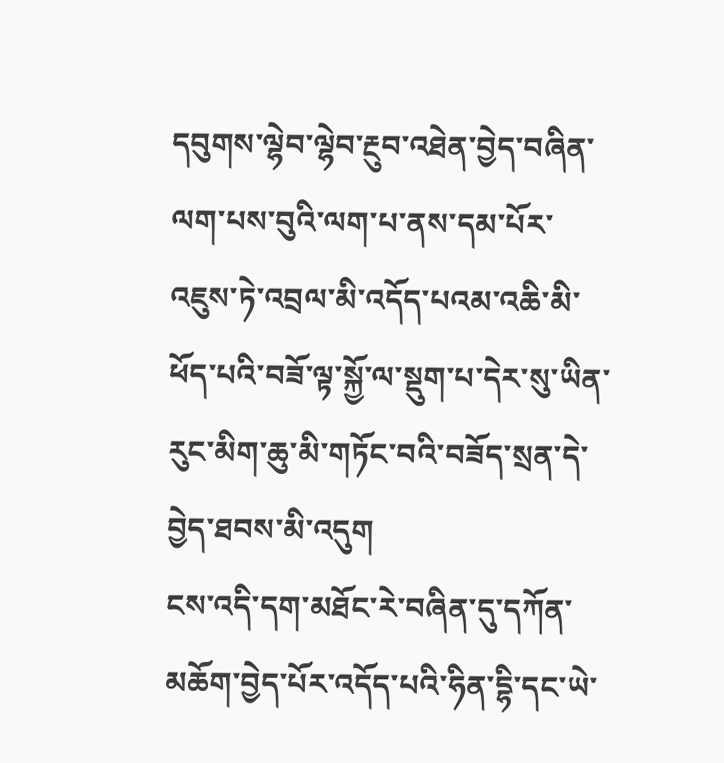དབུགས་ལྷེབ་ལྷེབ་རྔུབ་འཐེན་བྱེད་བཞིན་ལག་པས་བུའི་ལག་པ་ནས་དམ་པོར་འཇུས་ཏེ་འབྲལ་མི་འདོད་པའམ་འཆི་མི་ཕོད་པའི་བཟོ་ལྟ་སྐྱོ་ལ་སྡུག་པ་དེར་སུ་ཡིན་རུང་མིག་ཆུ་མི་གཏོང་བའི་བཟོད་སྲན་དེ་བྱེད་ཐབས་མི་འདུག
ངས་འདི་དག་མཐོང་རེ་བཞིན་དུ་དཀོན་མཆོག་བྱེད་པོར་འདོད་པའི་ཧིན་དྷི་དང་ཡེ་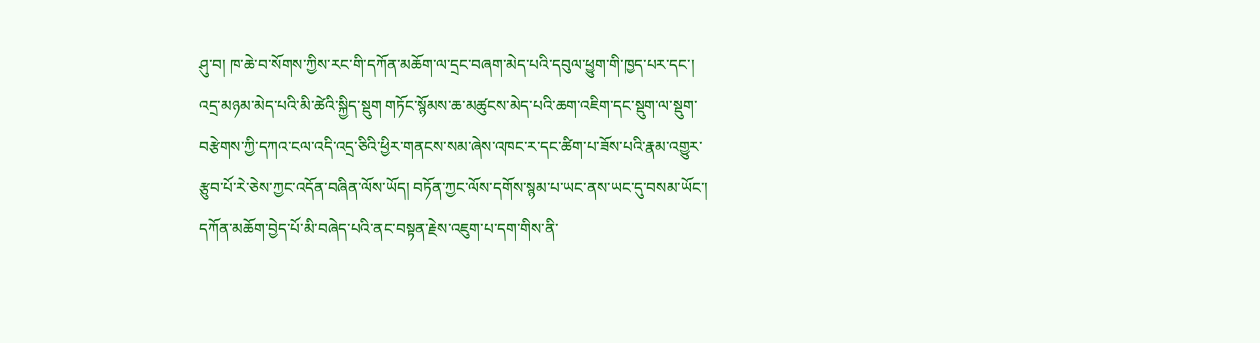ཤུ་བ། ཁ་ཆེ་བ་སོགས་ཀྱིས་རང་གི་དཀོན་མཆོག་ལ་དྲང་བཞག་མེད་པའི་དབུལ་ཕྱུག་གི་ཁྱད་པར་དང་། འདྲ་མཉམ་མེད་པའི་མི་ཚེའི་སྐྱིད་སྡུག གཏོང་སྙོམས་ཆ་མཚུངས་མེད་པའི་ཆག་འཇིག་དང་སྡུག་ལ་སྡུག་བརྩེགས་ཀྱི་དཀའ་ངལ་འདི་འདྲ་ཅིའི་ཕྱིར་གནངས་སམ་ཞེས་འཁང་ར་དང་ཚིག་པ་ཟོས་པའི་རྣམ་འགྱུར་རྩུབ་པོ་རེ་ཅེས་ཀྱང་འདོན་བཞིན་ལོས་ཡོད། བཏོན་ཀྱང་ལོས་དགོས་སྙམ་པ་ཡང་ནས་ཡང་དུ་བསམ་ཡོང་། དཀོན་མཆོག་བྱེད་པོ་མི་བཞེད་པའི་ནང་བསྟན་རྗེས་འཇུག་པ་དག་གིས་ནི་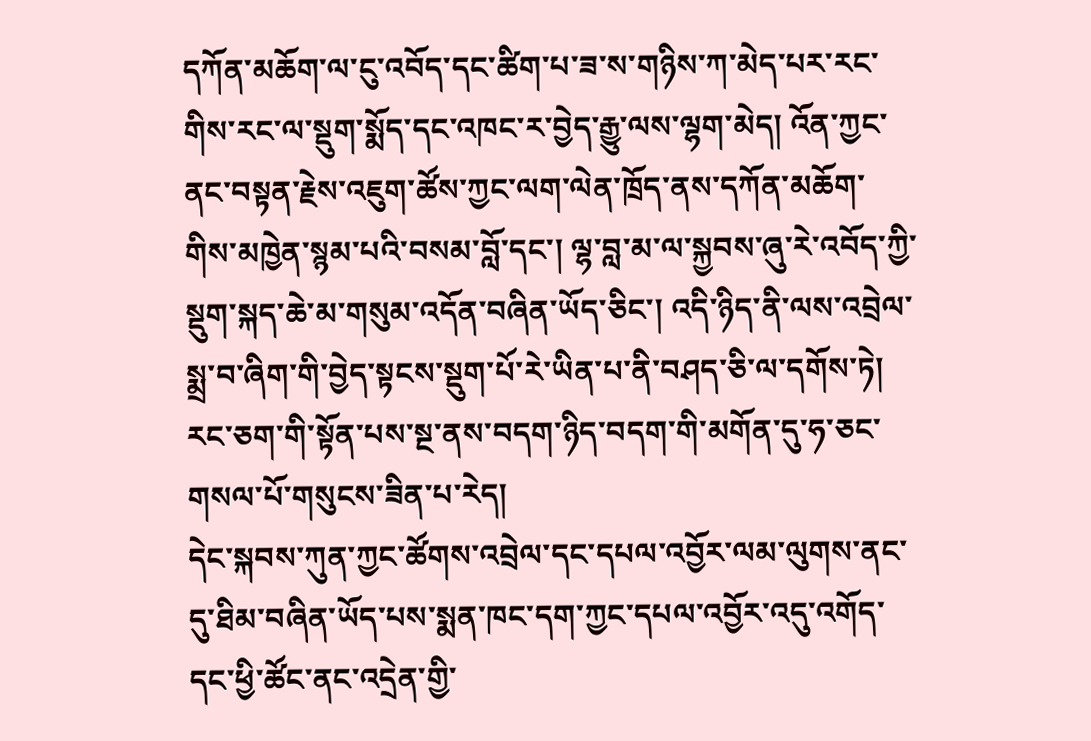དཀོན་མཆོག་ལ་ངུ་འབོད་དང་ཚིག་པ་ཟ་ས་གཉིས་ཀ་མེད་པར་རང་གིས་རང་ལ་སྡུག་སྨོད་དང་འཁང་ར་བྱེད་རྒྱུ་ལས་ལྷག་མེད། འོན་ཀྱང་ནང་བསྟན་རྗེས་འཇུག་ཚོས་ཀྱང་ལག་ལེན་ཁྲོད་ནས་དཀོན་མཆོག་གིས་མཁྱེན་སྙམ་པའི་བསམ་བློ་དང་། ལྷ་བླ་མ་ལ་སྐྱབས་ཞུ་རེ་འབོད་ཀྱི་སྡུག་སྐད་ཆེ་མ་གསུམ་འདོན་བཞིན་ཡོད་ཅིང་། འདི་ཉིད་ནི་ལས་འབྲེལ་སྨྲ་བ་ཞིག་གི་བྱེད་སྟངས་སྡུག་པོ་རེ་ཡིན་པ་ནི་བཤད་ཅི་ལ་དགོས་ཏེ། རང་ཅག་གི་སྟོན་པས་སྔ་ནས་བདག་ཉིད་བདག་གི་མགོན་དུ་ཧ་ཅང་གསལ་པོ་གསུངས་ཟིན་པ་རེད།
དེང་སྐབས་ཀུན་ཀྱང་ཚོགས་འབྲེལ་དང་དཔལ་འབྱོར་ལམ་ལུགས་ནང་དུ་ཐིམ་བཞིན་ཡོད་པས་སྨན་ཁང་དག་ཀྱང་དཔལ་འབྱོར་འདུ་འགོད་དང་ཕྱི་ཚོང་ནང་འདྲེན་གྱི་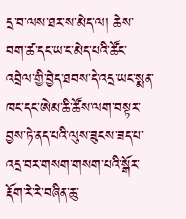དྲ་བ་ལས་ཐར་ས་མེད་ལ། ཆེས་བག་ཚ་དང་ཡ་ང་མེད་པའི་ཚོང་འབྲེལ་གྱི་བྱེད་ཐབས་དེ་འདྲ་ཡང་སྨན་ཁང་དང་ཨེམ་ཆི་ཚོས་ལག་བསྟར་བྱས་ཏེ་ནད་པའི་ལུས་ཟུངས་ཟད་པ་འདྲ་བར་གསག་གསག་པའི་སྒོར་རྡོག་རེ་རེ་བཞིན་ཆུ་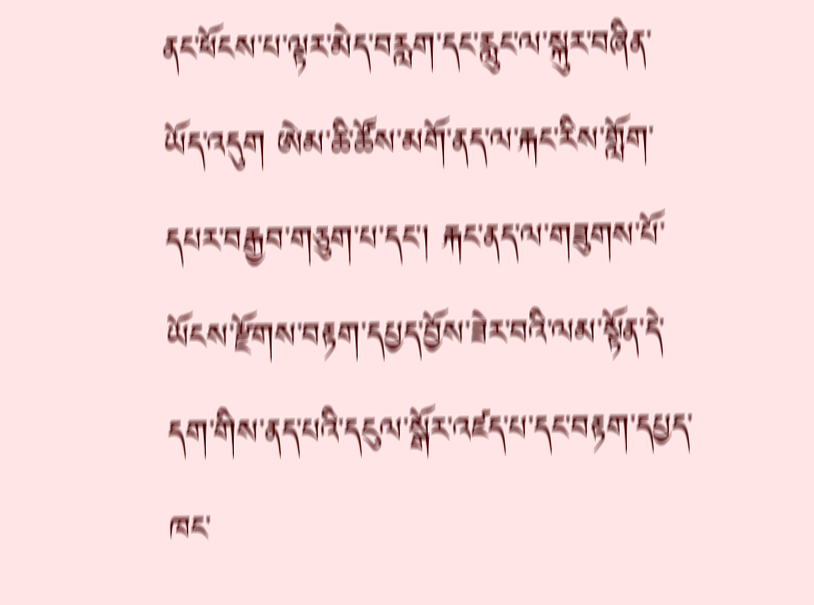ནང་ཕོངས་པ་ལྟར་མེད་བརླག་དང་རླུང་ལ་སྐུར་བཞིན་ཡོད་འདུག ཨེམ་ཆི་ཚོས་མགོ་ནད་ལ་རྐང་རིས་གློག་དཔར་བརྒྱབ་གཅུག་པ་དང་། རྐང་ནད་ལ་གཟུགས་པོ་ཡོངས་རྫོགས་བརྟག་དཔྱད་བྱོས་ཟེར་བའི་ལམ་སྟོན་དེ་དག་གིས་ནད་པའི་དངུལ་སྒོར་འཛད་པ་དང་བརྟག་དཔྱད་ཁང་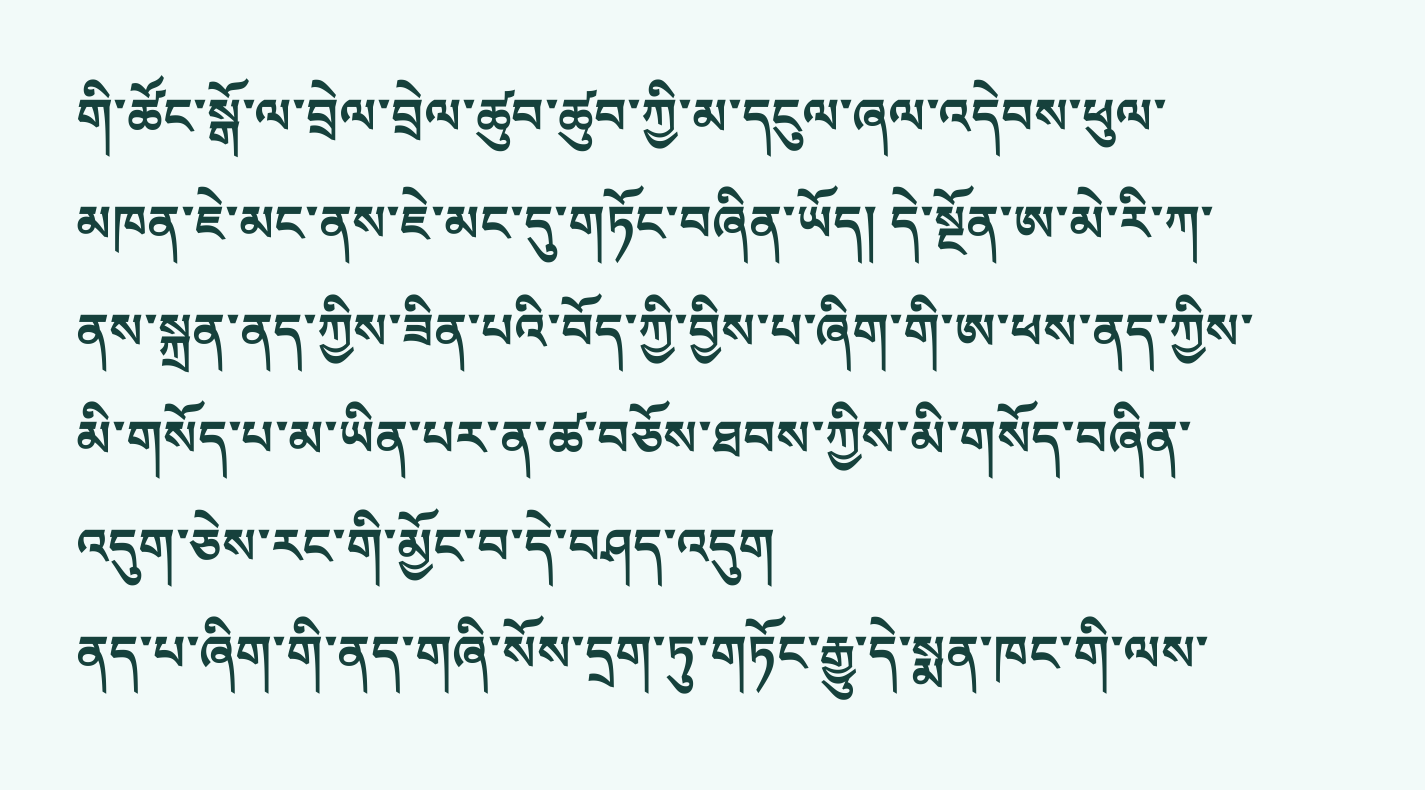གི་ཚོང་སྒོ་ལ་བྲེལ་བྲེལ་ཚུབ་ཚུབ་ཀྱི་མ་དངུལ་ཞལ་འདེབས་ཕུལ་མཁན་ཇེ་མང་ནས་ཇེ་མང་དུ་གཏོང་བཞིན་ཡོད། དེ་སྔོན་ཨ་མེ་རི་ཀ་ནས་སྐྲན་ནད་ཀྱིས་ཟིན་པའི་བོད་ཀྱི་བྱིས་པ་ཞིག་གི་ཨ་ཕས་ནད་ཀྱིས་མི་གསོད་པ་མ་ཡིན་པར་ན་ཚ་བཅོས་ཐབས་ཀྱིས་མི་གསོད་བཞིན་འདུག་ཅེས་རང་གི་མྱོང་བ་དེ་བཤད་འདུག
ནད་པ་ཞིག་གི་ནད་གཞི་སོས་དྲག་ཏུ་གཏོང་རྒྱུ་དེ་སྨན་ཁང་གི་ལས་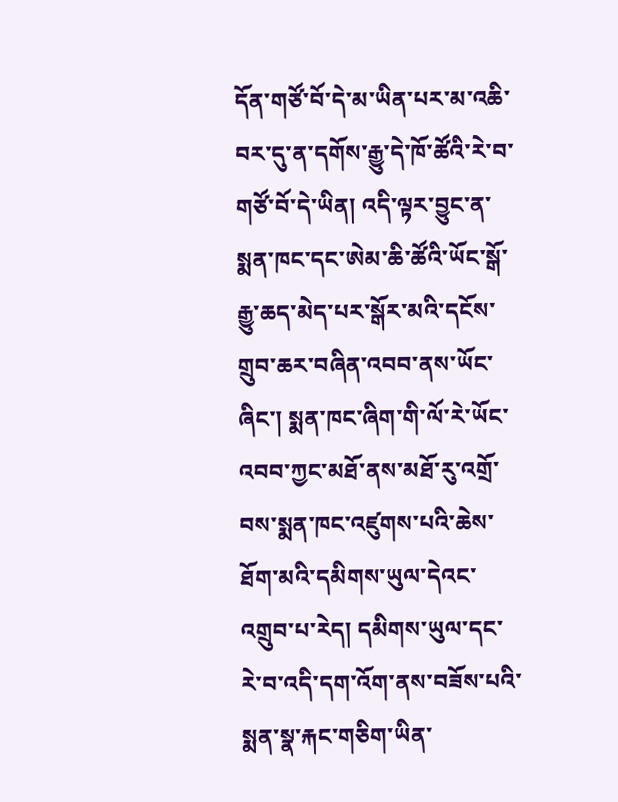དོན་གཙོ་བོ་དེ་མ་ཡིན་པར་མ་འཆི་བར་དུ་ན་དགོས་རྒྱུ་དེ་ཁོ་ཚོའི་རེ་བ་གཙོ་བོ་དེ་ཡིན། འདི་ལྟར་བྱུང་ན་སྨན་ཁང་དང་ཨེམ་ཆི་ཚོའི་ཡོང་སྒོ་རྒྱུ་ཆད་མེད་པར་སྒོར་མའི་དངོས་གྲུབ་ཆར་བཞིན་འབབ་ནས་ཡོང་ཞིང་། སྨན་ཁང་ཞིག་གི་ལོ་རེ་ཡོང་འབབ་ཀྱང་མཐོ་ནས་མཐོ་རུ་འགྲོ་བས་སྨན་ཁང་འཛུགས་པའི་ཆེས་ཐོག་མའི་དམིགས་ཡུལ་དེའང་འགྲུབ་པ་རེད། དམིགས་ཡུལ་དང་རེ་བ་འདི་དག་འོག་ནས་བཟོས་པའི་སྨན་སྣ་རྐང་གཅིག་ཡིན་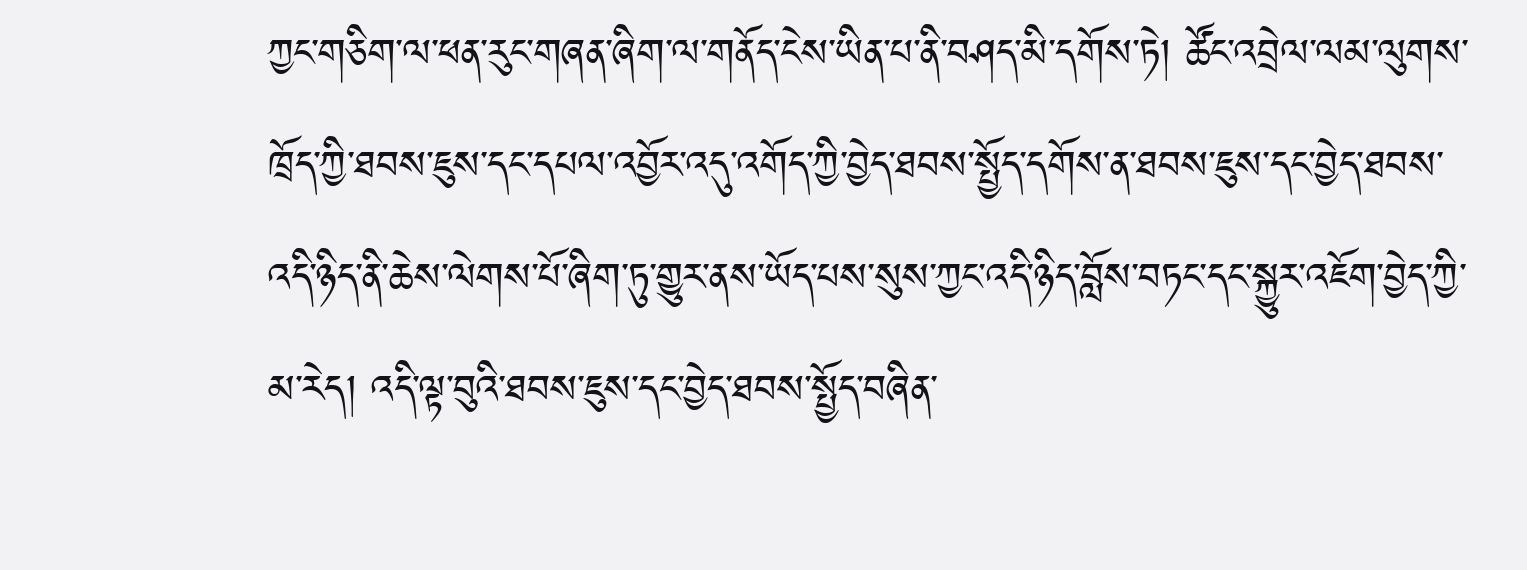ཀྱང་གཅིག་ལ་ཕན་རུང་གཞན་ཞིག་ལ་གནོད་ངེས་ཡིན་པ་ནི་བཤད་མི་དགོས་ཏེ། ཚོང་འབྲེལ་ལམ་ལུགས་ཁྲོད་ཀྱི་ཐབས་ཇུས་དང་དཔལ་འབྱོར་འདུ་འགོད་ཀྱི་བྱེད་ཐབས་སྤྱོད་དགོས་ན་ཐབས་ཇུས་དང་བྱེད་ཐབས་འདི་ཉིད་ནི་ཆེས་ལེགས་པོ་ཞིག་ཏུ་གྱུར་ནས་ཡོད་པས་སུས་ཀྱང་འདི་ཉིད་བློས་བཏང་དང་སྐྱུར་འཇོག་བྱེད་ཀྱི་མ་རེད། འདི་ལྟ་བུའི་ཐབས་ཇུས་དང་བྱེད་ཐབས་སྤྱོད་བཞིན་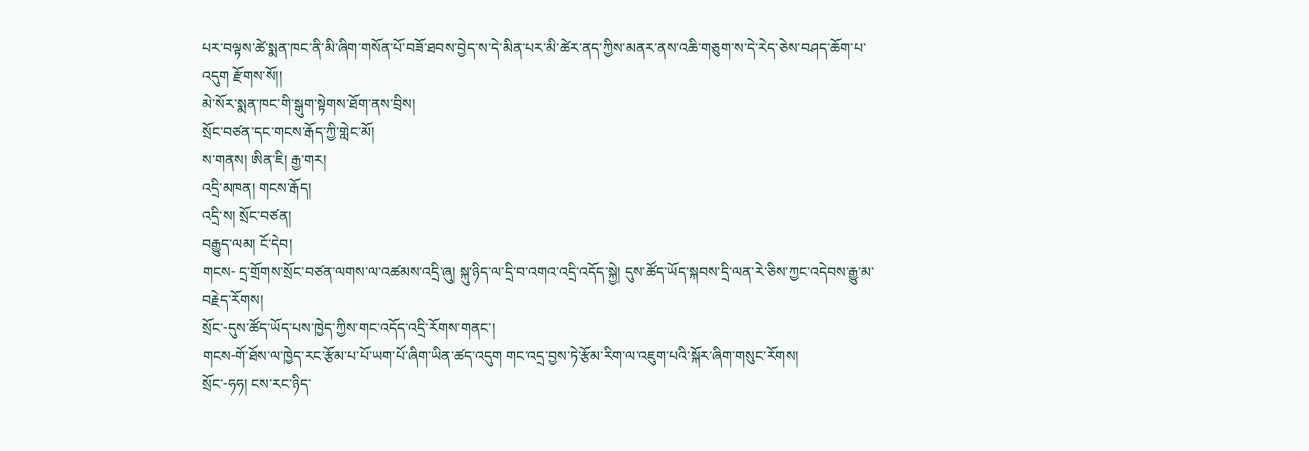པར་བལྟས་ཚེ་སྨན་ཁང་ནི་མི་ཞིག་གསོན་པོ་བཟོ་ཐབས་བྱེད་ས་དེ་མིན་པར་མི་ཚེར་ནད་ཀྱིས་མནར་ནས་འཆི་གཅུག་ས་དེ་རེད་ཅེས་བཤད་ཆོག་པ་འདུག རྫོགས་སོ།།
མེ་སོར་སྨན་ཁང་གི་སྒུག་སྟེགས་ཐོག་ནས་བྲིས།
སྲོང་བཙན་དང་གངས་རྒོད་ཀྱི་གླེང་མོ།
ས་གནས། ཨིན་ཇི། རྒྱ་གར།
འདྲི་མཁན། གངས་རྒོད།
འདྲི་ས། སྲོང་བཙན།
བརྒྱུད་ལམ། ངོ་དེབ།
གངས- དྲ་གྲོགས་སྲོང་བཙན་ལགས་ལ་འཚམས་འདྲི་ཞུ། སྐུ་ཉིད་ལ་དྲི་བ་འགའ་འདྲི་འདོད་སྐྱེ། དུས་ཚོད་ཡོད་སྐབས་དྲི་ལན་རེ་ཅིས་ཀྱང་འདེབས་རྒྱུ་མ་བརྗེད་རོགས།
སྲོང་-དུས་ཚོད་ཡོད་པས་ཁྱེད་ཀྱིས་གང་འདོད་འདྲི་རོགས་གནང་།
གངས-གོ་ཐོས་ལ་ཁྱེད་རང་རྩོམ་པ་པོ་ཡག་པོ་ཞིག་ཡིན་ཚད་འདུག གང་འདྲ་བྱས་ཏེ་རྩོམ་རིག་ལ་འཇུག་པའི་སྐོར་ཞིག་གསུང་རོགས།
སྲོང་-ཧཧ། ངས་རང་ཉིད་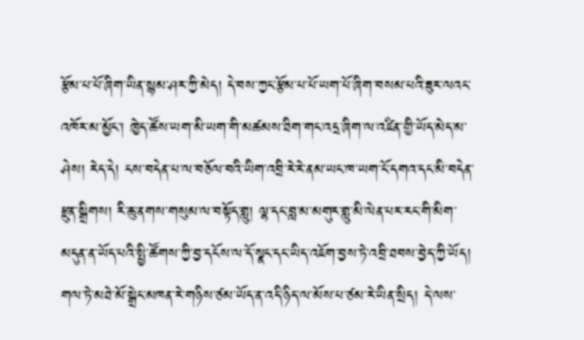རྩོམ་པ་པོ་ཞིག་ཡིན་སྙམ་ཤར་ཀྱི་མེད། དེ་བས་ཀྱང་རྩོམ་པ་པོ་ཡག་པོ་ཞིག་བསམ་པའི་ཟུར་ལའང་འཁོར་མ་མྱོང་། ཁྱེད་ཚོས་ཡག་མི་ཡག་གི་མཚམས་ཐིག་གང་འདྲ་ཞིག་ལ་འཛིན་གྱི་ཡོད་མེད་མ་ཤེས། རེད་དེ། ངས་བདེན་པ་ལ་བཅོལ་བའི་ཡིག་འབྲི་རེ་རེ་ནམ་ཡང་ཁ་ཡག་ངོ་དགའ་དང་མི་བདེན་རྫུན་སྒྲིགས། རི་ཆུ་ནགས་གསུམ་ལ་བསྟོད་གླུ། ལྷ་དང་བླ་མ་མགུར་གླུ་མི་ལེན་པར་རང་གི་མིག་མདུན་ན་ཡོད་པའི་སྤྱི་ཚོགས་ཀྱི་བྱ་དངོས་ལ་དོ་སྣང་དང་ཡིད་འཇོག་བྱས་ཏེ་འབྲི་ཐབས་བྱེད་ཀྱི་ཡོད། གལ་ཏེ་མཐེ་མོ་སྒྲེང་མཁན་རེ་གཉིས་ཙམ་ཡོད་ན་འདི་ཉིད་ལ་མོས་པ་ཙམ་རེ་ཡིན་སྲིད། དེ་ལས་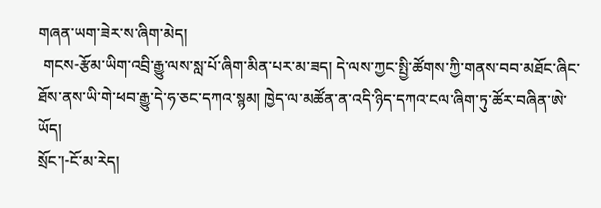གཞན་ཡག་ཟེར་ས་ཞིག་མེད།
 གངས-རྩོམ་ཡིག་འབྲི་རྒྱུ་ལས་སླ་པོ་ཞིག་མིན་པར་མ་ཟད། དེ་ལས་ཀྱང་སྤྱི་ཚོགས་ཀྱི་གནས་བབ་མཐོང་ཞིང་ཐོས་ནས་ཡི་གེ་ཕབ་རྒྱུ་དེ་ཧ་ཅང་དཀའ་སྙམ། ཁྱེད་ལ་མཚོན་ན་འདི་ཉིད་དཀའ་ངལ་ཞིག་ཏུ་ཚོར་བཞིན་ཨེ་ཡོད།
སྲོང་།-ངོ་མ་རེད།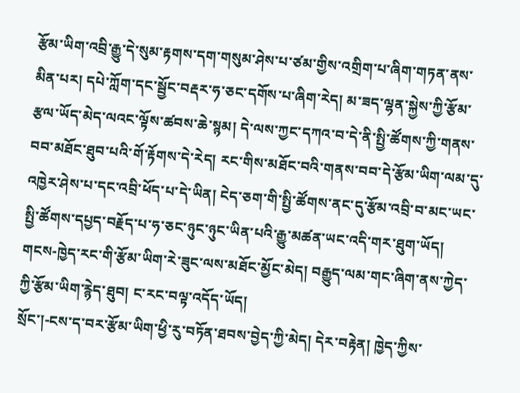རྩོམ་ཡིག་འབྲི་རྒྱུ་དེ་སུམ་རྟགས་དག་གསུམ་ཤེས་པ་ཙམ་གྱིས་འགྲིག་པ་ཞིག་གཏན་ནས་མིན་པར། དཔེ་ཀློག་དང་སྦྱོང་བརྡར་ཧ་ཅང་དགོས་པ་ཞིག་རེད། མ་ཟད་ལྷན་སྐྱེས་ཀྱི་རྩོམ་རྩལ་ཡོད་མེད་ལའང་ལྟོས་ཚབས་ཆེ་སྙམ། དེ་ལས་ཀྱང་དཀའ་བ་དེ་ནི་སྤྱི་ཚོགས་ཀྱི་གནས་བབ་མཐོང་ཐུབ་པའི་གོ་རྟོགས་དེ་རེད། རང་གིས་མཐོང་བའི་གནས་བབ་དེ་རྩོམ་ཡིག་ལམ་དུ་འཁྱེར་ཤེས་པ་དང་འབྲི་ཕོད་པ་དེ་ཡིན། ངེད་ཅག་གི་སྤྱི་ཚོགས་ནང་དུ་རྩོམ་འབྲི་བ་མང་ཡང་སྤྱི་ཚོགས་དཔྱད་བརྗོད་པ་ཧ་ཅང་ཉུང་ཉུང་ཡིན་པའི་རྒྱུ་མཚན་ཡང་འདི་གར་ཐུག་ཡོད།
གངས-ཁྱེད་རང་གི་རྩོམ་ཡིག་རེ་ཟུང་ལས་མཐོང་མྱོང་མེད། བརྒྱུད་ལམ་གང་ཞིག་ནས་ཀྱེད་ཀྱི་རྩོམ་ཡིག་རྙེད་ཐུབ། ང་རང་བལྟ་འདོད་ཡོད།
སྲོང་།-ངས་ད་བར་རྩོམ་ཡིག་ཕྱི་རུ་བཏོན་ཐབས་བྱེད་ཀྱི་མེད། དེར་བརྟེན། ཁྱེད་ཀྱིས་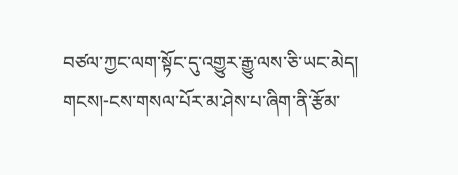བཙལ་ཀྱང་ལག་སྟོང་དུ་འགྱུར་རྒྱུ་ལས་ཅི་ཡང་མེད།
གངས།-ངས་གསལ་པོར་མ་ཤེས་པ་ཞིག་ནི་རྩོམ་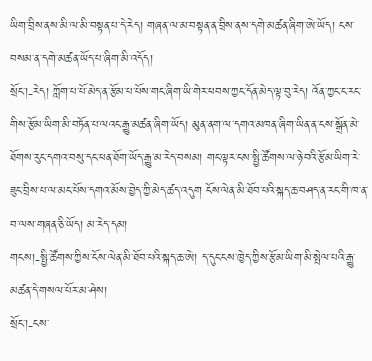ཡིག་བྲིས་ནས་མི་ལ་མི་བསྟན་པ་དེ་རེད། གཞན་ལ་མ་བསྟན་ན་བྲིས་ནས་དགེ་མཚན་ཞིག་ཨེ་ཡོད། ངས་བསམ་ན་དགེ་མཚན་ཡོད་པ་ཞིག་མི་འདོད།
སྲོང་།-རེད། ཀློག་པ་པོ་མེད་ན་རྩོམ་པ་པོས་གང་ཞིག་ཡི་གེར་ཕབས་ཀྱང་དོན་མེད་ལྟ་བུ་རེད། འོན་ཀྱང་ང་རང་གིས་རྩོམ་ཡིག་མི་བཏོན་པ་ལའང་རྒྱུ་མཚན་ཞིག་ཡོད། མུན་ནག་ལ་དགའ་མཁན་ཞིག་ཡིན་ན་ངས་སྒྲོན་མེ་ཐོགས་རུང་དགའ་བསུ་དང་ཕན་ཐོག་ཡོད་རྒྱུ་མ་རེད་བསམ། གང་ལྟར་ངས་སྤྱི་ཚོགས་ལ་ཉེ་བའི་རྩོམ་ཡིག་རེ་ཟུང་བྲིས་པ་ལ་མང་པོས་དགའ་མོས་བྱེད་ཀྱི་མེད་ཚད་འདུག ངོས་ལེན་མི་ཐོབ་པའི་སྐད་ཆ་བཤད་ན་རང་གི་ཁ་ན་བ་ལས་གཞན་ཅི་ཡོད། མ་རེད་དམ།
གངས།-སྤྱི་ཚོགས་ཀྱིས་ངོས་ལེན་མི་ཐོབ་པའི་སྐད་ཆ་ཨེ། ད་དུང་ངས་ཁྱེད་ཀྱིས་རྩོམ་ཡིག་མི་སྤེལ་པའི་རྒྱུ་མཚན་དེ་གསལ་པོར་མ་ཤེས།
སྲོང་།-ངས་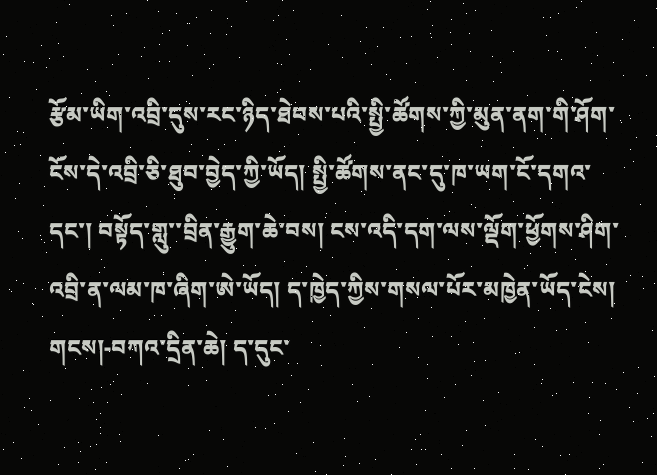རྩོམ་ཡིག་འབྲི་དུས་རང་ཉིད་ཐེབས་པའི་སྤྱི་ཚོགས་ཀྱི་མུན་ནག་གི་ཤོག་ངོས་དེ་འབྲི་ཅི་ཐུབ་བྱེད་ཀྱི་ཡོད། སྤྱི་ཚོགས་ནང་དུ་ཁ་ཡག་ངོ་དགའ་དང་། བསྟོད་གླུ་་བྲིན་རྒྱུག་ཆེ་བས། ངས་འདི་དག་ལས་ལྡོག་ཕྱོགས་ཤིག་འབྲི་ན་ལམ་ཁ་ཞིག་ཨེ་ཡོད། ད་ཁྱེད་ཀྱིས་གསལ་པོར་མཁྱེན་ཡོད་ངེས།
གངས།-བཀའ་དྲིན་ཆེ། ད་དུང་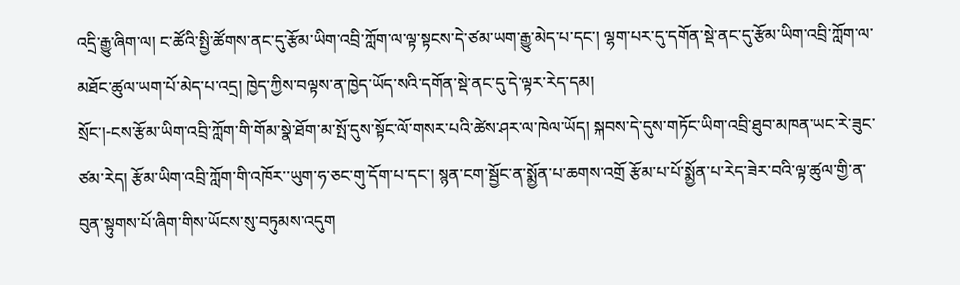འདྲི་རྒྱུ་ཞིག་ལ། ང་ཚོའི་སྤྱི་ཚོགས་ནང་དུ་རྩོམ་ཡིག་འབྲི་ཀློག་ལ་ལྟ་སྟངས་དེ་ཙམ་ཡག་རྒྱུ་མེད་པ་དང་། ལྷག་པར་དུ་དགོན་སྡེ་ནང་དུ་རྩོམ་ཡིག་འབྲི་ཀློག་ལ་མཐོང་ཚུལ་ཡག་པོ་མེད་པ་འདྲ། ཁྱེད་ཀྱིས་བལྟས་ན་ཁྱེད་ཡོད་སའི་དགོན་སྡེ་ནང་དུ་དེ་ལྟར་རེད་དམ།
སྲོང་།-ངས་རྩོམ་ཡིག་འབྲི་ཀློག་གི་གོམ་སྣེ་ཐོག་མ་སྤོ་དུས་སྟོང་ལོ་གསར་པའི་ཚེས་ཤར་ལ་ཁེལ་ཡོད། སྐབས་དེ་དུས་གཏོང་ཡིག་འབྲི་ཐུབ་མཁན་ཡང་རེ་ཟུང་ཙམ་རེད། རྩོམ་ཡིག་འབྲི་ཀློག་གི་འཁོར་་ཡུག་ཧ་ཅང་གུ་དོག་པ་དང་། སྙན་ངག་སྦྱོང་ན་སྨྱོན་པ་ཆགས་འགྲོ རྩོམ་པ་པོ་སྨྱོན་པ་རེད་ཟེར་བའི་ལྟ་ཚུལ་གྱི་ན་བུན་སྟུགས་པོ་ཞིག་གིས་ཡོངས་སུ་བཏུམས་འདུག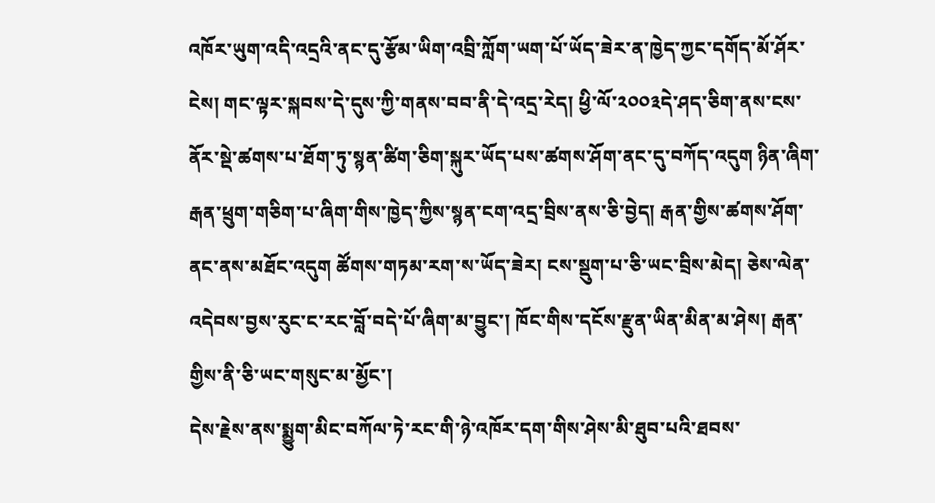འཁོར་ཡུག་འདི་འདྲའི་ནང་དུ་རྩོམ་ཡིག་འབྲི་ཀློག་ཡག་པོ་ཡོད་ཟེར་ན་ཁྱེད་ཀྱང་དགོད་མོ་ཤོར་ངེས། གང་ལྟར་སྐབས་དེ་དུས་ཀྱི་གནས་བབ་ནི་དེ་འདྲ་རེད། ཕྱི་ལོ་༢༠༠༣དེ་ཤད་ཅིག་ནས་ངས་ནོར་སྡེ་ཚགས་པ་ཐོག་ཏུ་སྙན་ཚིག་ཅིག་སྐུར་ཡོད་པས་ཚགས་ཤོག་ནང་དུ་བཀོད་འདུག ཉིན་ཞིག་རྒན་ཕྲུག་གཅིག་པ་ཞིག་གིས་ཁྱེད་ཀྱིས་སྙན་ངག་འདྲ་བྲིས་ནས་ཅི་བྱེད། རྒན་གྱིས་ཚགས་ཤོག་ནང་ནས་མཐོང་འདུག ཚོགས་གཏམ་རག་ས་ཡོད་ཟེར། ངས་སྡུག་པ་ཅི་ཡང་བྲིས་མེད། ཅེས་ལེན་འདེབས་བྱས་རུང་ང་རང་བློ་བདེ་པོ་ཞིག་མ་བྱུང་། ཁོང་གིས་དངོས་རྫུན་ཡིན་མིན་མ་ཤེས། རྒན་གྱིས་ནི་ཅི་ཡང་གསུང་མ་མྱོང་།
དེས་རྗེས་ནས་སྨྱུག་མིང་བཀོལ་ཏེ་རང་གི་ཉེ་འཁོར་དག་གིས་ཤེས་མི་ཐུབ་པའི་ཐབས་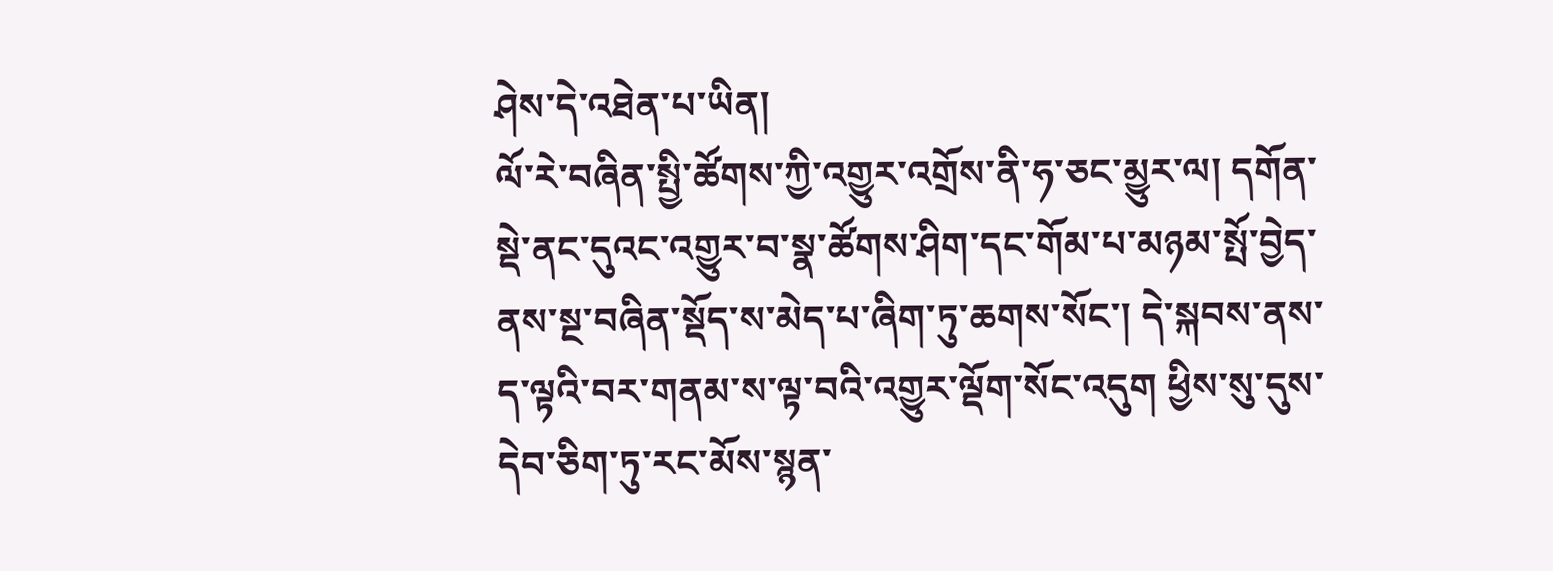ཤེས་དེ་འཐེན་པ་ཡིན།
ལོ་རེ་བཞིན་སྤྱི་ཚོགས་ཀྱི་འགྱུར་འགྲོས་ནི་ཧ་ཅང་མྱུར་ལ། དགོན་སྡེ་ནང་དུའང་འགྱུར་བ་སྣ་ཚོགས་ཤིག་དང་གོམ་པ་མཉམ་སྤོ་བྱེད་ནས་སྔ་བཞིན་སྡོད་ས་མེད་པ་ཞིག་ཏུ་ཆགས་སོང་། དེ་སྐབས་ནས་ད་ལྟའི་བར་གནམ་ས་ལྟ་བའི་འགྱུར་ལྡོག་སོང་འདུག ཕྱིས་སུ་དུས་དེབ་ཅིག་ཏུ་རང་མོས་སྙན་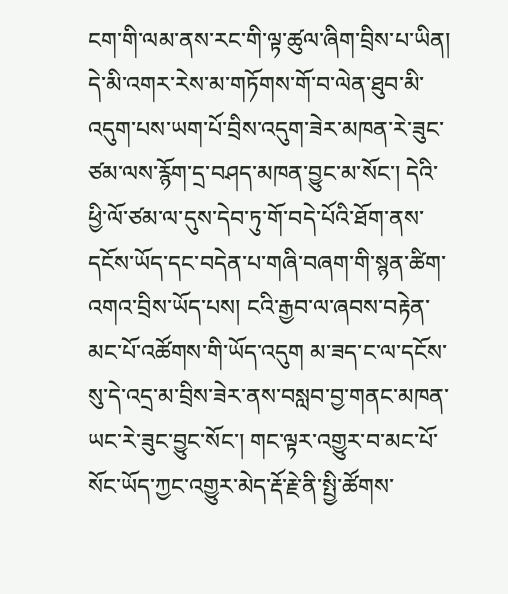ངག་གི་ལམ་ནས་རང་གི་ལྟ་ཚུལ་ཞིག་བྲིས་པ་ཡིན། དེ་མི་འགར་རེས་མ་གཏོགས་གོ་བ་ལེན་ཐུབ་མི་འདུག་པས་ཡག་པོ་བྲིས་འདུག་ཟེར་མཁན་རེ་ཟུང་ཙམ་ལས་རྙོག་དྲ་བཤད་མཁན་བྱུང་མ་སོང་། དེའི་ཕྱི་ལོ་ཙམ་ལ་དུས་དེབ་ཏུ་གོ་བདེ་པོའི་ཐོག་ནས་དངོས་ཡོད་དང་བདེན་པ་གཞི་བཞག་གི་སྙན་ཚིག་འགའ་བྲིས་ཡོད་པས། ངའི་རྒྱབ་ལ་ཞབས་བརྟེན་མང་པོ་འཚོགས་གི་ཡོད་འདུག མ་ཟད་ང་ལ་དངོས་སུ་དེ་འདྲ་མ་བྲིས་ཟེར་ནས་བསླབ་བྱ་གནང་མཁན་ཡང་རེ་ཟུང་བྱུང་སོང་། གང་ལྟར་འགྱུར་བ་མང་པོ་སོང་ཡོད་ཀྱང་འགྱུར་མེད་རྡོ་རྗེ་ནི་སྤྱི་ཚོགས་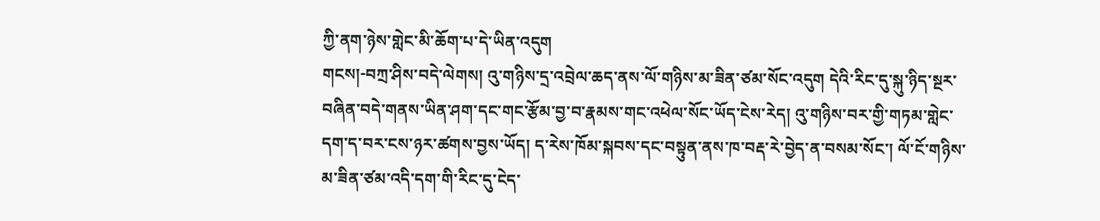ཀྱི་ནག་ཉེས་གླེང་མི་ཆོག་པ་དེ་ཡིན་འདུག
གངས།-བཀྲ་ཤིས་བདེ་ལེགས། འུ་གཉིས་དྲ་འབྲེལ་ཆད་ནས་ལོ་གཉིས་མ་ཟིན་ཙམ་སོང་འདུག དེའི་རིང་དུ་སྐུ་ཉིད་སྔར་བཞིན་བདེ་གནས་ཡིན་ཤག་དང་གང་རྩོམ་བྱ་བ་རྣམས་གང་འཕེལ་སོང་ཡོད་ངེས་རེད། འུ་གཉིས་བར་གྱི་གཏམ་གླེང་དག་ད་བར་ངས་ཉར་ཚགས་བྱས་ཡོད། ད་རེས་ཁོམ་སྐབས་དང་བསྟུན་ནས་ཁ་བརྡ་རེ་བྱེད་ན་བསམ་སོང་། ལོ་ངོ་གཉིས་མ་ཟིན་ཙམ་འདི་དག་གི་རིང་དུ་ངེད་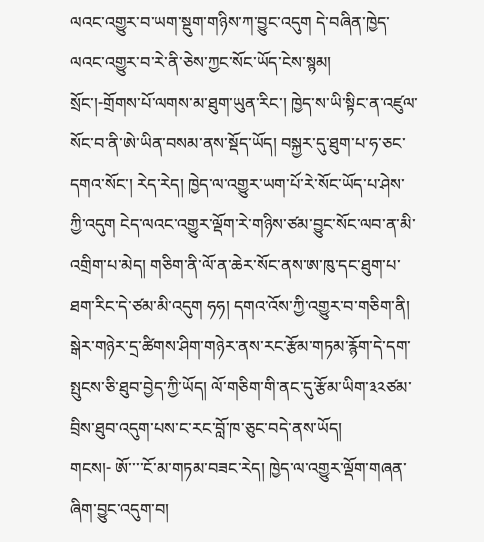ལའང་འགྱུར་བ་ཡག་སྡུག་གཉིས་ཀ་བྱུང་འདུག དེ་བཞིན་ཁྱེད་ལའང་འགྱུར་བ་རེ་ནི་ཅེས་ཀྱང་སོང་ཡོད་ངེས་སྙམ།
སྲོང་།-གྲོགས་པོ་ལགས་མ་ཐུག་ཡུན་རིང་། ཁྱེད་ས་ཡི་སྟིང་ན་འཛུལ་སོང་བ་ནི་ཨེ་ཡིན་བསམ་ནས་སྡོད་ཡོད། བསྐྱར་དུ་ཐུག་པ་ཧ་ཅང་དགའ་སོང་། རེད་རེད། ཁྱེད་ལ་འགྱུར་ཡག་པོ་རེ་སོང་ཡོད་པ་ཤེས་ཀྱི་འདུག ངེད་ལའང་འགྱུར་ལྡོག་རེ་གཉིས་ཙམ་བྱུང་སོང་ལབ་ན་མི་འགྲིག་པ་མེད། གཅིག་ནི་ལོ་ན་ཆེར་སོང་ནས་ཨ་ཁུ་དང་ཐུག་པ་ཐག་རིང་དེ་ཙམ་མི་འདུག ཧཧ། དགའ་འོས་ཀྱི་འགྱུར་བ་གཅིག་ནི། སྒེར་གཉེར་དྲ་ཚིགས་ཤིག་གཉེར་ནས་རང་རྩོམ་གཏམ་རྙོག་དེ་དག་སྤུངས་ཅི་ཐུབ་བྱེད་ཀྱི་ཡོད། ལོ་གཅིག་གི་ནང་དུ་རྩོམ་ཡིག་༣༢ཙམ་བྲིས་ཐུབ་འདུག་པས་ང་རང་བློ་ཁ་ཅུང་བདེ་ནས་ཡོད།
གངས།- ཨོ་་་་ངོ་མ་གཏམ་བཟང་རེད། ཁྱེད་ལ་འགྱུར་ལྡོག་གཞན་ཞིག་བྱུང་འདུག་བ།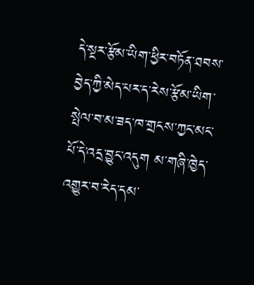དེ་སྔར་རྩོམ་ཡིག་ཕྱིར་བཏོན་ཐབས་བྱེད་ཀྱི་མེད་པར་ད་རེས་རྩོམ་ཡིག་སྤེལ་བ་མ་ཟད་ཁ་གྲངས་ཀྱང་མང་པོ་དེ་འདྲ་བྱུང་འདུག མ་གཞི་ཁྱེད་འགྱུར་བ་རེད་དམ་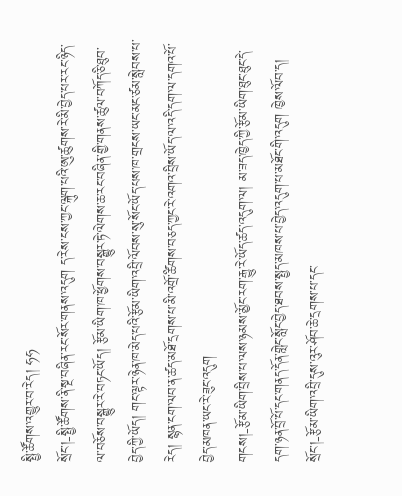སྤྱི་ཚོགས་འགྱུར་བ་རེད། ཧཧ
སྲོང་།-སྤྱི་ཚོགས་ནི་སྔ་བཞིན་རང་སོར་གནས་འདུག ད་རེས་ངས་ཀྱང་ལྐུག་པའི་ཨུ་ཚུགས་རེ་མི་བྱེད་པར་རང་ཉིད་ལ་བཅོས་བསྒྱུར་རེ་བཏང་ཡོད། རྩོམ་ཡིག་ཁ་ཕྱོགས་བསྒྱུར་ཏེ་ལེགས་ཆ་རང་བཞིན་གྱི་གནས་ཚུལ་བཀོད་ཅི་ཐུབ་བྱེད་ཀྱི་ཡོད། གང་ལྟར་ཉེན་ཁ་མེད་པའི་རྩོམ་ཡིག་འབྲི་ལོབས་སུ་སོང་ཡོད་པས་ཁ་གྲངས་ཡང་མང་ཙམ་སླེབས་པ་རེད། སྙན་ངག་ལབ་ན་ཚད་མཐོ་དྲགས་པ་མི་འགྲོ་ཚིགས་བཅད་ཀྱང་རེ་འགའ་བྲིས་ཡོད་ལ་འདི་དག་ལ་དགའ་པོ་བྱེད་མཁན་ཡང་རེ་ཟུང་འདུག
གངས།-རྩོམ་ཡིག་བྲིས་པ་ལས་ཉམས་མྱོང་རག་རྒྱུ་རེ་ཡོད་ཚད་འདུག་ལ། མ་ཟད་ཁྱེད་ཀྱི་རྩོམ་ཡིག་ཐུང་ཐུང་དེ་དག་ཉན་བྲོ་པོ་དང་གནད་དོན་གླེང་སློང་བྱེད་ཐབས་སྤྱད་མཁས་པ་བྱེད་འདུག་པ་མཐོང་གི་འདུག ཁྱེས་ལོབ་ད།
སྲོང་།-རྩོམ་ཡིག་འབྲི་དུས་འུར་ཤོབ་ཆེ་དྲགས་པ་དང་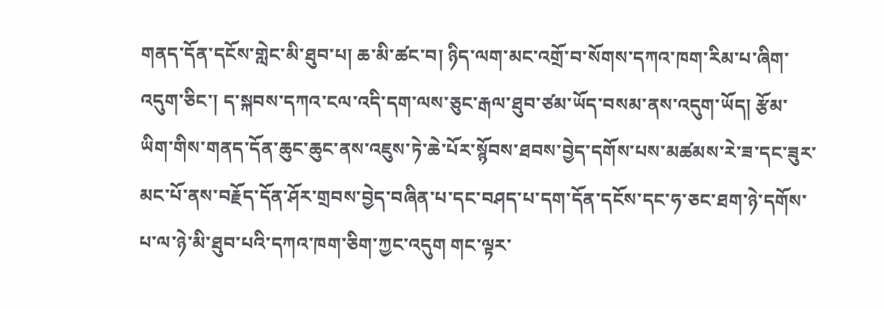གནད་དོན་དངོས་གླེང་མི་ཐུབ་པ། ཆ་མི་ཚང་བ། ཉིད་ལག་མང་འགྲོ་བ་སོགས་དཀའ་ཁག་རིམ་པ་ཞིག་འདུག་ཅིང་། ད་སྐབས་དཀའ་ངལ་འདི་དག་ལས་ཅུང་རྒལ་ཐུབ་ཙམ་ཡོད་བསམ་ནས་འདུག་ཡོད། རྩོམ་ཡིག་གིས་གནད་དོན་ཆུང་ཆུང་ནས་འཇུས་ཏེ་ཆེ་པོར་སྙོབས་ཐབས་བྱེད་དགོས་པས་མཚམས་རེ་ཟ་དང་ཟུར་མང་པོ་ནས་བརྗོད་དོན་ཤོར་གྲབས་བྱེད་བཞིན་པ་དང་བཤད་པ་དག་དོན་དངོས་དང་ཧ་ཅང་ཐག་ཉེ་དགོས་པ་ལ་ཉེ་མི་ཐུབ་པའི་དཀའ་ཁག་ཅིག་ཀྱང་འདུག གང་ལྟར་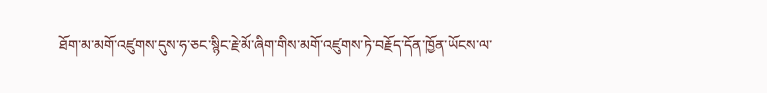ཐོག་མ་མགོ་འཛུགས་དུས་ཧ་ཅང་སྙིང་རྗེ་མོ་ཞིག་གིས་མགོ་འཛུགས་ཏེ་བརྗོད་དོན་ཁྱོན་ཡོངས་ལ་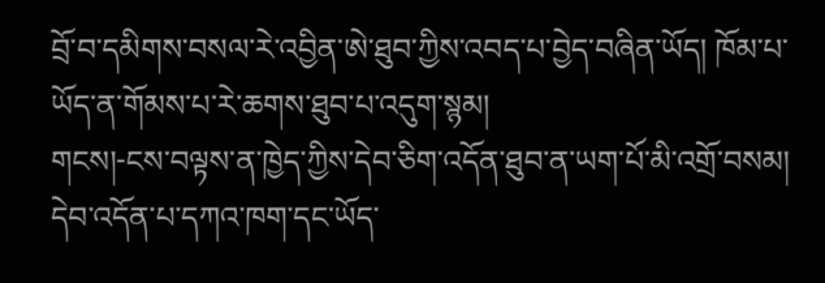བྲོ་བ་དམིགས་བསལ་རེ་འབྱིན་ཨེ་ཐུབ་ཀྱིས་འབད་པ་བྱེད་བཞིན་ཡོད། ཁོམ་པ་ཡོད་ན་གོམས་པ་རེ་ཆགས་ཐུབ་པ་འདུག་སྙམ།
གངས།-ངས་བལྟས་ན་ཁྱེད་ཀྱིས་དེབ་ཅིག་འདོན་ཐུབ་ན་ཡག་པོ་མི་འགྲོ་བསམ། དེབ་འདོན་པ་དཀའ་ཁག་དང་ཡོད་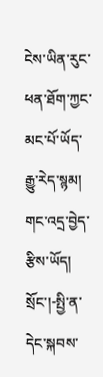ངེས་ཡིན་རུང་ཕན་ཐོག་ཀྱང་མང་པོ་ཡོད་རྒྱུ་རེད་སྙམ། གང་འདྲ་བྱེད་རྩིས་ཡོད།
སྲོང་།-སྤྱི་ན་དེང་སྐབས་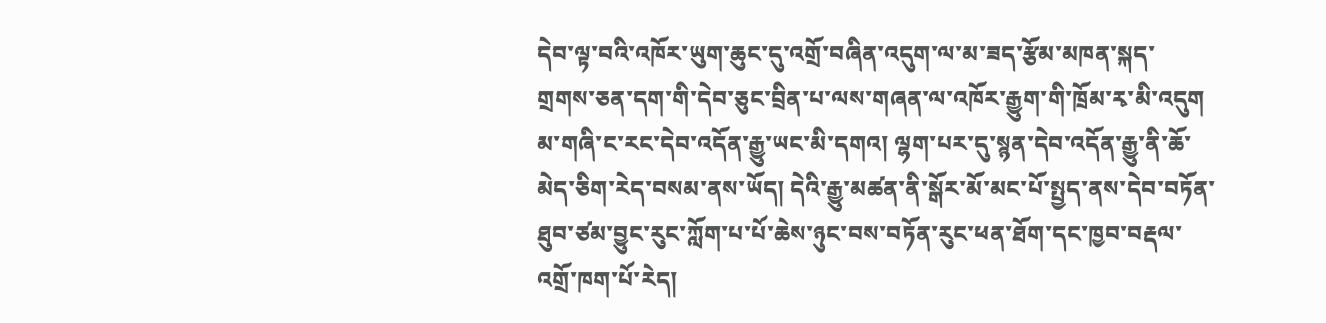དེབ་ལྟ་བའི་འཁོར་ཡུག་ཆུང་དུ་འགྲོ་བཞིན་འདུག་ལ་མ་ཟད་རྩོམ་མཁན་སྐད་གྲགས་ཅན་དག་གི་དེབ་ཅུང་བྲིན་པ་ལས་གཞན་ལ་འཁོར་རྒྱུག་གི་ཁྲོམ་རྭ་མི་འདུག མ་གཞི་ང་རང་དེབ་འདོན་རྒྱུ་ཡང་མི་དགའ། ལྷག་པར་དུ་སྙན་དེབ་འདོན་རྒྱུ་ནི་ཆོ་མེད་ཅིག་རེད་བསམ་ནས་ཡོད། དེའི་རྒྱུ་མཚན་ནི་སྒོར་མོ་མང་པོ་སྤྱད་ནས་དེབ་བཏོན་ཐུབ་ཙམ་བྱུང་རུང་ཀློག་པ་པོ་ཆེས་ཉུང་བས་བཏོན་རུང་ཕན་ཐོག་དང་ཁྱབ་བརྡལ་འགྲོ་ཁག་པོ་རེད།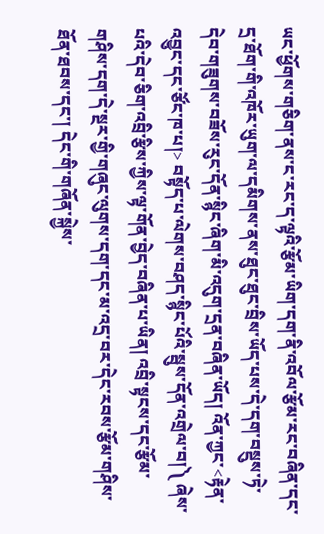ཡང་ཕྱོགས་གཅིག་ནས་ང་རང་ད་ལྟའི་རྩོམ་ཡིག་དག་ནི་འབོལ་རྩོམ་རང་བཞིན་དང་དྲ་ཐོག་གི་འཁོར་ཡུག་ལ་དམིགས་ནས་ཐུང་ཐུང་བྲིས་ཡོད་པས་དེ་དག་བསྡུས་ཏེ་དེབ་གཟུགས་བཟོས་རུང་དོན་སྙིང་ཞིག་མི་འདུག་དྲན་བཞིན་ཡོད། འོན་ཀྱང་<རྟེན་འབྱུང་དང་ཙོང་ཁ་པ།> བསྟོད་པ་ལེགས་བཤད་སྙིང་པོའི་སྦུས་དོན་འགྲེལ་བ།༽ ཞེས་པའི་དེབ་ཅིག་འབྲི་རྩིས་ཀྱིས་ལྟ་གོན་བྱེད་བཞིན་པ་ཡིན། འབྲི་སྟངས་དང་རྩོམ་གཤིས་དག་དེ་སྔར་གྱི་གཞུང་ལུགས་དག་དང་མ་འདྲ་བར་དེང་རབས་རྩོམ་གཤིས་ཐོན་ཐབས་དང་། དེང་གི་གཞོན་སྐྱེས་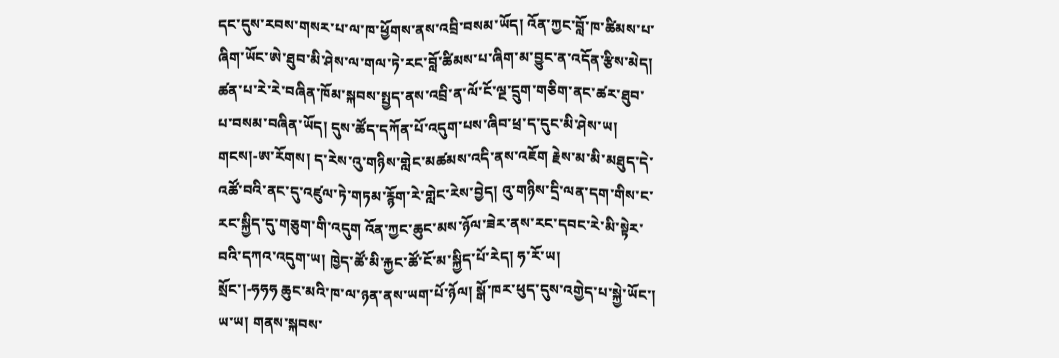དང་དུས་རབས་གསར་པ་ལ་ཁ་ཕྱོགས་ནས་འབྲི་བསམ་ཡོད། འོན་ཀྱང་བློ་ཁ་ཚིམས་པ་ཞིག་ཡོང་ཨེ་ཐུབ་མི་ཤེས་ལ་གལ་ཏེ་རང་བློ་ཚིམས་པ་ཞིག་མ་བྱུང་ན་འདོན་རྩིས་མེད། ཚན་པ་རེ་རེ་བཞིན་ཁོམ་སྐབས་སྤྱད་ནས་འབྲི་ན་ལོ་ངོ་ལྔ་དྲུག་གཅིག་ནང་ཚར་ཐུབ་པ་བསམ་བཞིན་ཡོད། དུས་ཚོད་དཀོན་པོ་འདུག་པས་ཞིབ་ཕྲ་ད་དུང་མི་ཤེས་ཡ།
གངས།-ཨ་རོགས། ད་རེས་འུ་གཉིས་གླེང་མཚམས་འདི་ནས་འཇོག རྗེས་མ་མི་མཐུད་དེ་འཚོ་བའི་ནང་དུ་འཛུལ་ཏེ་གཏམ་རྙོག་རེ་གླེང་རེས་བྱེད། འུ་གཉིས་དྲི་ལན་དག་གིས་ང་རང་སྐྱིད་དུ་གཅུག་གི་འདུག འོན་ཀྱང་ཆུང་མས་ཉོལ་ཟེར་ནས་རང་དབང་རེ་མི་སྟེར་བའི་དཀའ་འདུག་ཡ། ཁྱེད་ཚོ་མི་རྐྱང་ཚོ་ངོ་མ་སྐྱིད་པོ་རེད། ཧ་རོ་ཡ།
སྲོང་།-ཧཧཧ ཆུང་མའི་ཁ་ལ་ཉན་ནས་ཡག་པོ་ཉོལ། སྒོ་ཁར་ཕུད་དུས་འགྱེད་པ་སྐྱེ་ཡོང་། ཡ་ཡ། གནས་སྐབས་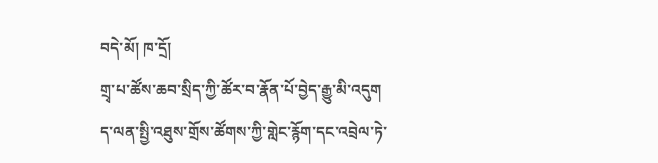བདེ་མོ། ཁ་དྲོ།
གྲྭ་པ་ཚོས་ཆབ་སྲིད་ཀྱི་ཚོར་བ་རྣོན་པོ་བྱེད་རྒྱུ་མི་འདུག
ད་ལན་སྤྱི་འཐུས་གྲོས་ཚོགས་ཀྱི་གླེང་རྙོག་དང་འབྲེལ་ཏེ་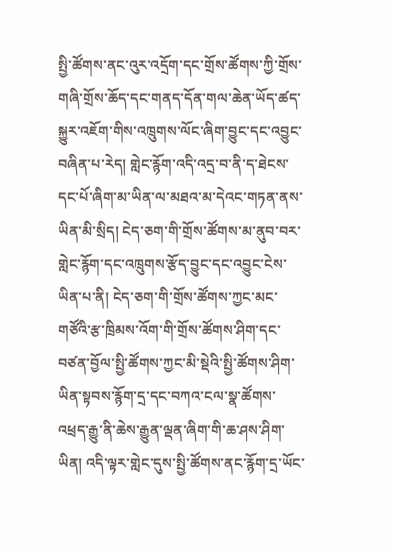སྤྱི་ཚོགས་ནང་འུར་འདྲོག་དང་གྲོས་ཚོགས་ཀྱི་གྲོས་གཞི་གྲོས་ཆོད་དང་གནད་དོན་གལ་ཆེན་ཡོད་ཚད་སྐྱུར་འཇོག་གིས་འཁྲུགས་ལོང་ཞིག་བྱུང་དང་འབྱུང་བཞིན་པ་རེད། གླེང་རྙོག་འདི་འདྲ་བ་ནི་ད་ཐེངས་དང་པོ་ཞིག་མ་ཡིན་ལ་མཐའ་མ་དེའང་གཏན་ནས་ཡིན་མི་སྲིད། ངེད་ཅག་གི་གྲོས་ཚོགས་མ་ནུབ་བར་གླེང་རྙོག་དང་འཁྲུགས་རྩོད་བྱུང་དང་འབྱུང་ངེས་ཡིན་པ་ནི། ངེད་ཅག་གི་གྲོས་ཚོགས་ཀྱང་མང་གཙོའི་རྩ་ཁྲིམས་འོག་གི་གྲོས་ཚོགས་ཤིག་དང་བཙན་བྱོལ་སྤྱི་ཚོགས་ཀྱང་མི་སྡེའི་སྤྱི་ཚོགས་ཤིག་ཡིན་སྟབས་རྙོག་དྲ་དང་བཀའ་ངལ་སྣ་ཚོགས་འཕྲད་རྒྱུ་ནི་ཆེས་རྒྱུན་ལྡན་ཞིག་གི་ཆ་ཤས་ཤིག་ཡིན། འདི་ལྟར་གླེང་དུས་སྤྱི་ཚོགས་ནང་རྙོག་དྲ་ཡོང་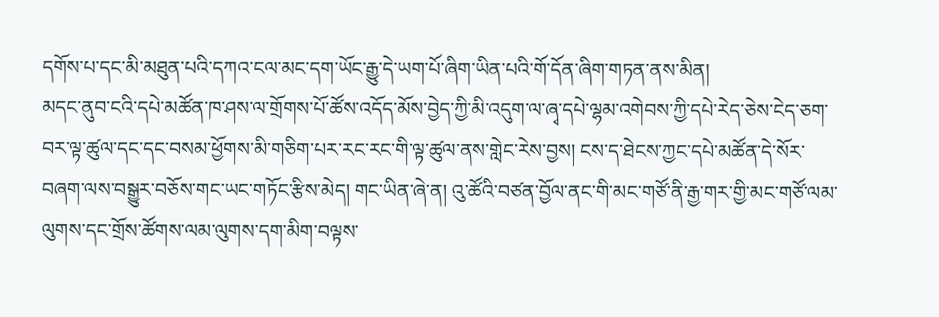དགོས་པ་དང་མི་མཐུན་པའི་དཀའ་ངལ་མང་དག་ཡོང་རྒྱུ་དེ་ཡག་པོ་ཞིག་ཡིན་པའི་གོ་དོན་ཞིག་གཏན་ནས་མིན།
མདང་ནུབ་ངའི་དཔེ་མཚོན་ཁ་ཤས་ལ་གྲོགས་པོ་ཚོས་འདོད་མོས་བྱེད་ཀྱི་མི་འདུག་ལ་ཞྭ་དཔེ་ལྷམ་འགེབས་ཀྱི་དཔེ་རེད་ཅེས་ངེད་ཅག་བར་ལྟ་ཚུལ་དང་དང་བསམ་ཕྱོགས་མི་གཅིག་པར་རང་རང་གི་ལྟ་ཚུལ་ནས་གླེང་རེས་བྱས། ངས་ད་ཐེངས་ཀྱང་དཔེ་མཚོན་དེ་སོར་བཞག་ལས་བསྒྱུར་བཅོས་གང་ཡང་གཏོང་རྩིས་མེད། གང་ཡིན་ཞེ་ན། འུ་ཚོའི་བཙན་བྱོལ་ནང་གི་མང་གཙོ་ནི་རྒྱ་གར་གྱི་མང་གཙོ་ལམ་ལུགས་དང་གྲོས་ཚོགས་ལམ་ལུགས་དག་མིག་བལྟས་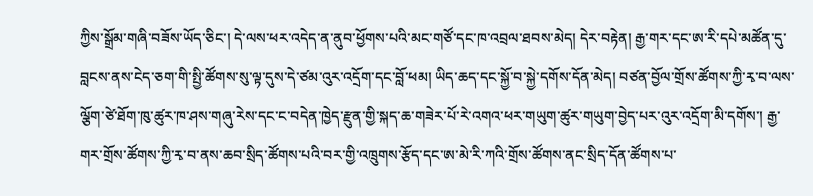ཀྱིས་སྒྲོམ་གཞི་བཟོས་ཡོད་ཅིང་། དེ་ལས་ཕར་འདེད་ན་ནུབ་ཕྱོགས་པའི་མང་གཙོ་དང་ཁ་འབྲལ་ཐབས་མེད། དེར་བརྟེན། རྒྱ་གར་དང་ཨ་རི་དཔེ་མཚོན་དུ་བླངས་ནས་ངེད་ཅག་གི་སྤྱི་ཚོགས་སུ་ལྟ་དུས་དེ་ཙམ་འུར་འདྲོག་དང་བློ་ཕམ། ཡིད་ཆད་དང་སྐྱོ་བ་སྐྱེ་དགོས་དོན་མེད། བཙན་བྱོལ་གྲོས་ཚོགས་ཀྱི་རྭ་བ་ལས་ལྕོག་ཙེ་ཐོག་ཁུ་ཚུར་ཁ་ཤས་གཞུ་རེས་དང་ང་བདེན་ཁྱེད་རྫུན་གྱི་སྐད་ཆ་གཟེར་པོ་རེ་འགའ་ཕར་གཡུག་ཚུར་གཡུག་བྱེད་པར་འུར་འདྲོག་མི་དགོས་། རྒྱ་གར་གྲོས་ཚོགས་ཀྱི་རྭ་བ་ནས་ཆབ་སྲིད་ཚོགས་པའི་བར་གྱི་འཁྲུགས་རྩོད་དང་ཨ་མེ་རི་ཀའི་གྲོས་ཚོགས་ནང་སྲིད་དོན་ཚོགས་པ་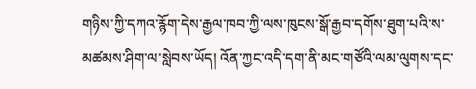གཉིས་ཀྱི་དཀའ་རྙོག་དེས་རྒྱལ་ཁབ་ཀྱི་ལས་ཁུངས་སྒོ་རྒྱབ་དགོས་ཐུག་པའི་ས་མཚམས་ཤིག་ལ་སླེབས་ཡོད། འོན་ཀྱང་འདི་དག་ནི་མང་གཙོའི་ལམ་ལུགས་དང་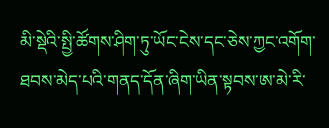མི་སྡེའི་སྤྱི་ཚོགས་ཤིག་ཏུ་ཡོང་ངེས་དང་ཅེས་ཀྱང་འགོག་ཐབས་མེད་པའི་གནད་དོན་ཞིག་ཡིན་སྟབས་ཨ་མེ་རི་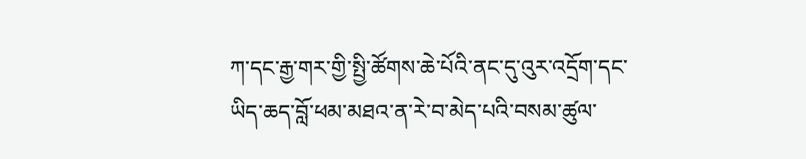ཀ་དང་རྒྱ་གར་གྱི་སྤྱི་ཚོགས་ཆེ་པོའི་ནང་དུ་འུར་འདྲོག་དང་ཡིད་ཆད་བློ་ཕམ་མཐའ་ན་རེ་བ་མེད་པའི་བསམ་ཚུལ་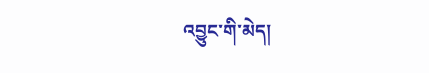འབྱུང་གི་མེད།